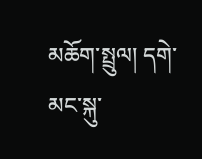མཆོག་སྤྲུལ། དགེ་མང་སྐུ་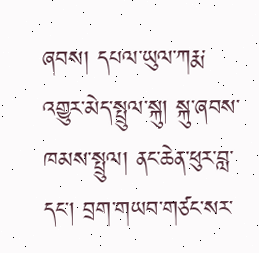ཞབས། དཔལ་ཡུལ་ཀརྨ་འགྱུར་མེད་སྤྲུལ་སྐུ། སྐུ་ཞབས་ཁམས་སྤྲུལ། ནང་ཆེན་ཕུར་བླ་དང་། བྲག་གཡབ་གཙང་སར་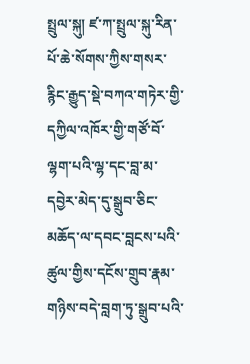སྤྲུལ་སྐུ། ཛ་ཀ་སྤྲུལ་སྐུ་རིན་པོ་ཆེ་སོགས་ཀྱིས་གསར་རྙིང་རྒྱུད་སྡེ་བཀའ་གཏེར་གྱི་དཀྱིལ་འཁོར་གྱི་གཙོ་བོ་ལྷག་པའི་ལྷ་དང་བླ་མ་དབྱེར་མེད་དུ་སྒྲུབ་ཅིང་མཆོད་ལ་དབང་བླངས་པའི་ཚུལ་གྱིས་དངོས་གྲུབ་རྣམ་གཉིས་བདེ་བླག་ཏུ་སྒྲུབ་པའི་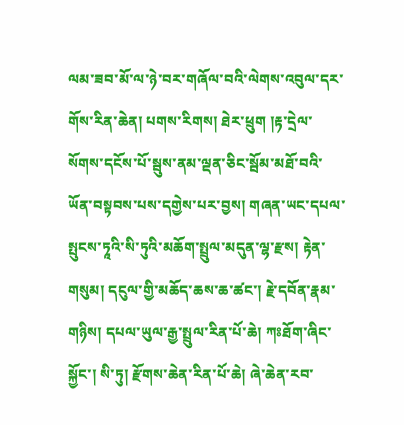ལམ་ཟབ་མོ་ལ་ཉེ་བར་གཞོལ་བའི་ལེགས་འབུལ་དར་གོས་རིན་ཆེན། པགས་རིགས། ཐེར་ཕྲུག །རྟ་དྲེལ་སོགས་དངོས་པོ་སྦུས་ནམ་ལྡན་ཅིང་སྦོམ་མཐོ་བའི་ཡོན་བསྟབས་པས་དགྱེས་པར་བྱས། གཞན་ཡང་དཔལ་སྤུངས་ཏཱའི་སི་ཏུའི་མཆོག་སྤྲུལ་མདུན་ལྷ་རྫས། རྟེན་གསུམ། དངུལ་གྱི་མཆོད་ཆས་ཆ་ཚང་། རྗེ་དབོན་རྣམ་གཉིས། དཔལ་ཡུལ་རྒྱ་སྤྲུལ་རིན་པོ་ཆེ། ཀཿཐོག་ཞིང་སྐྱོང་། སི་ཏུ། རྫོགས་ཆེན་རིན་པོ་ཆེ། ཞེ་ཆེན་རབ་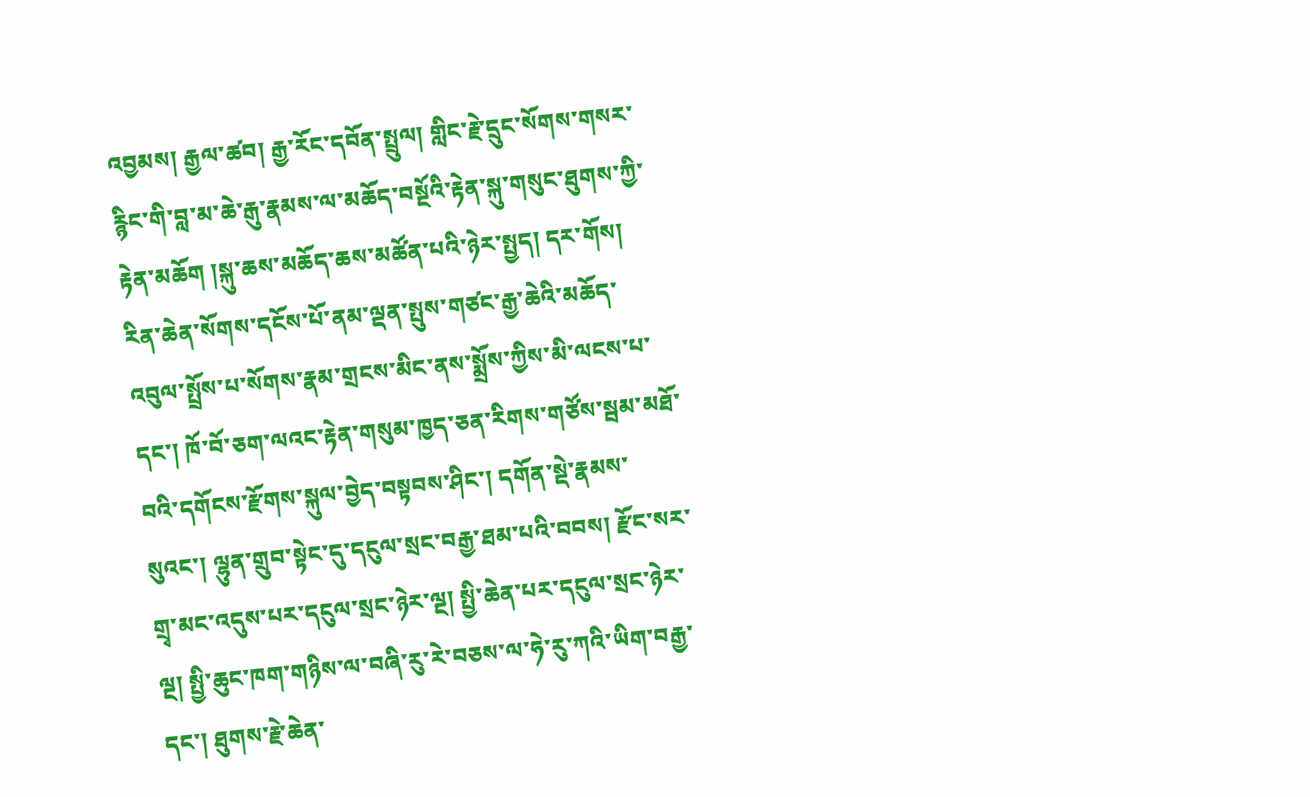འབྱམས། རྒྱལ་ཚབ། རྒྱ་རོང་དབོན་སྤྲུལ། གླིང་རྗེ་དྲུང་སོགས་གསར་རྙིང་གི་བླ་མ་ཆེ་རྒུ་རྣམས་ལ་མཆོད་བསྔོའི་རྟེན་སྐུ་གསུང་ཐུགས་ཀྱི་རྟེན་མཆོག །སྐུ་ཆས་མཆོད་ཆས་མཚོན་པའི་ཉེར་སྤྱད། དར་གོས། རིན་ཆེན་སོགས་དངོས་པོ་ནམ་ལྡན་སྤུས་གཙང་རྒྱ་ཆེའི་མཆོད་འབུལ་སྤྲོས་པ་སོགས་རྣམ་གྲངས་མིང་ནས་སྨྲོས་ཀྱིས་མི་ལངས་པ་དང་། ཁོ་བོ་ཅག་ལའང་རྟེན་གསུམ་ཁྱད་ཅན་རིགས་གཙོས་སྦམ་མཐོ་བའི་དགོངས་རྫོགས་སྐུལ་བྱེད་བསྟབས་ཤིང་། དགོན་སྡེ་རྣམས་སུའང་། ལྷུན་གྲུབ་སྟེང་དུ་དངུལ་སྲང་བརྒྱ་ཐམ་པའི་བབས། རྫོང་སར་གྲྭ་མང་འདུས་པར་དངུལ་སྲང་ཉེར་ལྔ། སྤྱི་ཆེན་པར་དངུལ་སྲང་ཉེར་ལྔ། སྤྱི་ཆུང་ཁག་གཉིས་ལ་བཞི་རུ་རེ་བཅས་ལ་ཧེ་རུ་ཀའི་ཡིག་བརྒྱ་དང་། ཐུགས་རྗེ་ཆེན་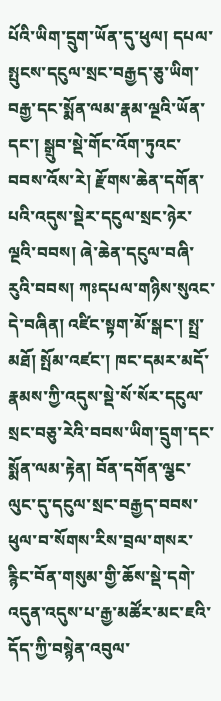པོའི་ཡིག་དྲུག་ཡོན་དུ་ཕུལ། དཔལ་སྤུངས་དངུལ་སྲང་བརྒྱད་ཅུ་ཡིག་བརྒྱ་དང་སྨོན་ལམ་རྣམ་ལྔའི་ཡོན་དང་། སྒྲུབ་སྡེ་གོང་འོག་ཏུའང་བབས་འོས་རེ། རྫོགས་ཆེན་དགོན་པའི་འདུས་སྡེར་དངུལ་སྲང་ཉེར་ལྔའི་བབས། ཞེ་ཆེན་དངུལ་བཞི་རུའི་བབས། ཀཿདཔལ་གཉིས་སུའང་དེ་བཞིན། འཛིང་སྟག་མོ་སྒང་། སྤྲ་མཐོ། སྤོམ་འཛང་། ཁང་དམར་མདོ་རྣམས་ཀྱི་འདུས་སྡེ་སོ་སོར་དངུལ་སྲང་བཅུ་རེའི་བབས་ཡིག་དྲུག་དང་སྨོན་ལམ་རྟེན། བོན་དགོན་ལྕང་ལུང་དུ་དངུལ་སྲང་བརྒྱད་བབས་ཕུལ་བ་སོགས་རིས་བྲལ་གསར་རྙིང་བོན་གསུམ་གྱི་ཆོས་སྡེ་དགེ་འདུན་འདུས་པ་རྒྱ་མཚོར་མང་ཇའི་དོད་ཀྱི་བསྙེན་འབུལ་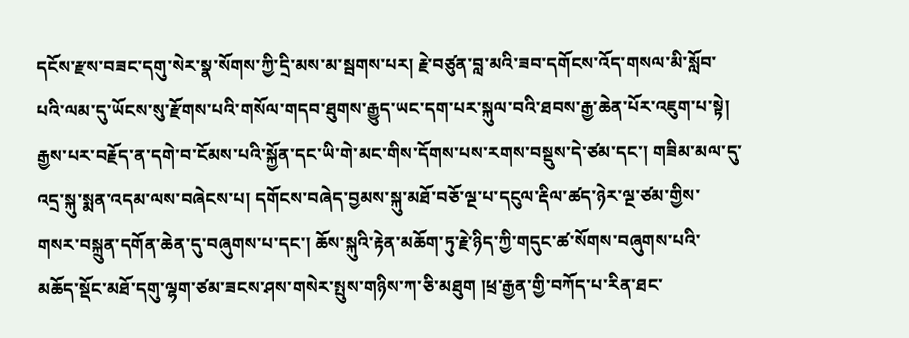དངོས་རྫས་བཟང་དགུ་སེར་སྣ་སོགས་ཀྱི་དྲི་མས་མ་སྦགས་པར། རྗེ་བཙུན་བླ་མའི་ཟབ་དགོངས་འོད་གསལ་མི་སློབ་པའི་ལམ་དུ་ཡོངས་སུ་རྫོགས་པའི་གསོལ་གདབ་ཐུགས་རྒྱུད་ཡང་དག་པར་སྐུལ་བའི་ཐབས་རྒྱ་ཆེན་པོར་འཇུག་པ་སྟེ། རྒྱས་པར་བརྗོད་ན་དགེ་བ་ངོམས་པའི་སྐྱོན་དང་ཡི་གེ་མང་གིས་དོགས་པས་རགས་བསྡུས་དེ་ཙམ་དང་། གཟིམ་མལ་དུ་འདྲ་སྐུ་སྨན་འདམ་ལས་བཞེངས་པ། དགོངས་བཞེད་བྱམས་སྐུ་མཐོ་བཅོ་ལྔ་པ་དངུལ་རྡིལ་ཚད་ཉེར་ལྔ་ཙམ་གྱིས་གསར་བསྐྲུན་དགོན་ཆེན་དུ་བཞུགས་པ་དང་། ཆོས་སྐུའི་རྟེན་མཆོག་ཏུ་རྗེ་ཉིད་ཀྱི་གདུང་ཚ་སོགས་བཞུགས་པའི་མཆོད་སྡོང་མཐོ་དགུ་ལྷག་ཙམ་ཟངས་ཤས་གསེར་སྤུས་གཉིས་ཀ་ཅི་མཐུག །ཕྲ་རྒྱན་གྱི་བཀོད་པ་རིན་ཐང་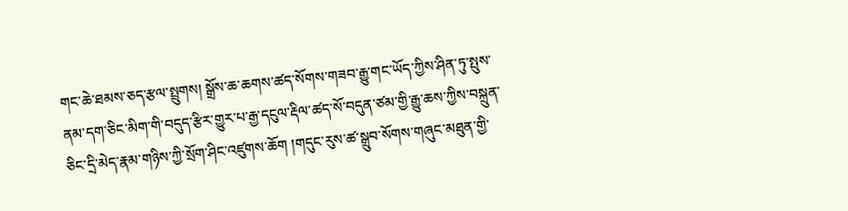གང་ཆེ་ཐམས་ཅད་རྩལ་སྤྲུགས། སྒྲོས་ཆ་ཆགས་ཚད་སོགས་གཟབ་རྒྱུ་གང་ཡོད་ཀྱིས་ཤིན་ཏུ་སྤུས་ནམ་དག་ཅིང་མིག་གི་བདུད་རྩིར་གྱུར་པ་རྒྱ་དངུལ་རྡིལ་ཚད་སོ་བདུན་ཙམ་གྱི་རྒྱུ་ཆས་ཀྱིས་བསྐྲུན་ཅིང་དྲི་མེད་རྣམ་གཉིས་ཀྱི་སྲོག་ཤིང་འཛུགས་ཆོག །གདུང་རུས་ཚ་སྒྲུབ་སོགས་གཞུང་མཐུན་གྱི་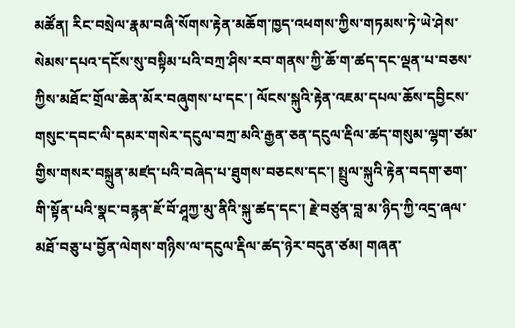མཚོན། རིང་བསྲེལ་རྣམ་བཞི་སོགས་རྟེན་མཆོག་ཁྱད་འཕགས་ཀྱིས་གཏམས་ཏེ་ཡེ་ཤེས་སེམས་དཔའ་དངོས་སུ་བསྟིམ་པའི་བཀྲ་ཤིས་རབ་གནས་ཀྱི་ཆོ་ག་ཚད་དང་ལྡན་པ་བཅས་ཀྱིས་མཐོང་གྲོལ་ཆེན་མོར་བཞུགས་པ་དང་། ལོངས་སྐུའི་རྟེན་འཇམ་དཔལ་ཆོས་དབྱིངས་གསུང་དབང་ལི་དམར་གསེར་དངུལ་བཀྲ་མའི་རྒྱན་ཅན་དངུལ་རྡིལ་ཚད་གསུམ་ལྷག་ཙམ་གྱིས་གསར་བསྐྲུན་མཛད་པའི་བཞེད་པ་ཐུགས་བཅངས་དང་། སྤྲུལ་སྐུའི་རྟེན་བདག་ཅག་གི་སྟོན་པའི་སྣང་བརྙན་ཇོ་བོ་ཤཱཀྱ་མུ་ནིའི་སྐུ་ཚད་དང་། རྗེ་བཙུན་བླ་མ་ཉིད་ཀྱི་འདྲ་ཞལ་མཐོ་བཅུ་པ་བྱོན་ལེགས་གཉིས་ལ་དངུལ་རྡིལ་ཚད་ཉེར་བདུན་ཙམ། གཞན་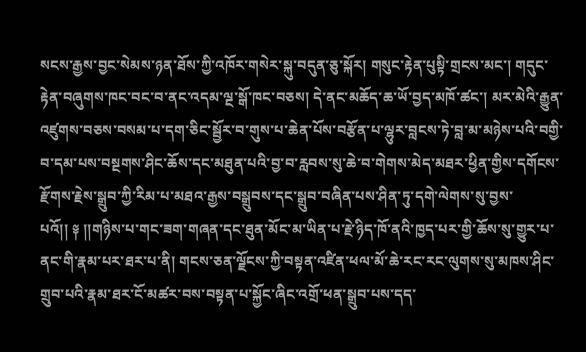སངས་རྒྱས་བྱང་སེམས་ཉན་ཐོས་ཀྱི་འཁོར་གསེར་སྐུ་བདུན་ཅུ་སྐོར། གསུང་རྟེན་པུསྟི་གྲངས་མང་། གདུང་རྟེན་བཞུགས་ཁང་བང་བ་ནང་འདམ་ལྔ་སྒོ་ཁང་བཅས། དེ་ནང་མཆོད་ཆ་ཡོ་བྱད་མཁོ་ཚང་། མར་མེའི་རྒྱུན་འཛུགས་བཅས་བསམ་པ་དག་ཅིང་སྦྱོར་བ་གུས་པ་ཆེན་པོས་བརྩོན་པ་ལྷུར་བླངས་ཏེ་བླ་མ་མཉེས་པའི་བགྱི་བ་དམ་པས་བསྔགས་ཤིང་ཆོས་དང་མཐུན་པའི་བྱ་བ་རླབས་སུ་ཆེ་བ་གེགས་མེད་མཐར་ཕྱིན་གྱིས་དགོངས་རྫོགས་རྗེས་སྒྲུབ་ཀྱི་རིམ་པ་མཐའ་རྒྱས་བསྒྲུབས་དང་སྒྲུབ་བཞིན་པས་ཤིན་ཏུ་དགེ་ལེགས་སུ་བྱས་པའོ།། ༈ །།གཉིས་པ་གང་ཟག་གཞན་དང་ཐུན་མོང་མ་ཡིན་པ་རྗེ་ཉིད་ཁོ་ནའི་ཁྱད་པར་གྱི་ཆོས་སུ་གྱུར་པ་ནང་གི་རྣམ་པར་ཐར་པ་ནི། གངས་ཅན་ལྗོངས་ཀྱི་བསྟན་འཛིན་ཕལ་མོ་ཆེ་རང་རང་ལུགས་སུ་མཁས་ཤིང་གྲུབ་པའི་རྣམ་ཐར་ངོ་མཚར་བས་བསྟན་པ་སྐྱོང་ཞིང་འགྲོ་ཕན་སྒྲུབ་པས་དད་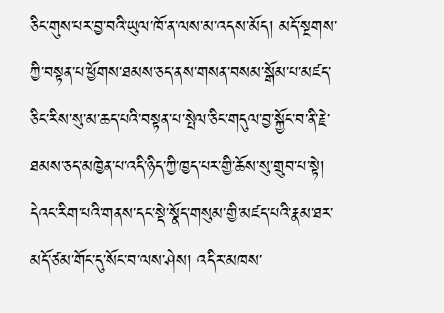ཅིང་གུས་པར་བྱ་བའི་ཡུལ་ཁོ་ན་ལས་མ་འདས་མོད། མདོ་སྔགས་ཀྱི་བསྟན་པ་ཕྱོགས་ཐམས་ཅད་ནས་གསན་བསམ་སྒོམ་པ་མཛད་ཅིང་རིས་སུ་མ་ཆད་པའི་བསྟན་པ་སྤེལ་ཅིང་གདུལ་བྱ་སྐྱོང་བ་ནི་རྗེ་ཐམས་ཅད་མཁྱེན་པ་འདི་ཉིད་ཀྱི་ཁྱད་པར་གྱི་ཆོས་སུ་གྲུབ་པ་སྟེ། དེའང་རིག་པའི་གནས་དང་སྡེ་སྣོད་གསུམ་གྱི་མཛད་པའི་རྣམ་ཐར་མདོ་ཙམ་གོང་དུ་སོང་བ་ལས་ཤེས། འདིར་མཁས་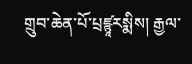གྲུབ་ཆེན་པོ་པྲཛྙཱརསྨིས། རྒྱལ་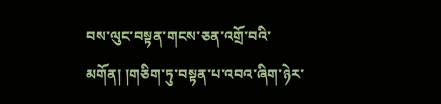བས་ལུང་བསྟན་གངས་ཅན་འགྲོ་བའི་མགོན། །གཅིག་ཏུ་བསྟན་པ་འབའ་ཞིག་ཉེར་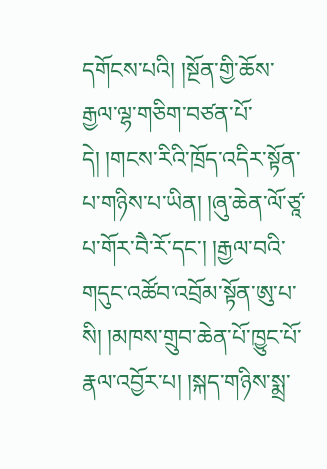དགོངས་པའི། །སྔོན་གྱི་ཆོས་རྒྱལ་ལྷ་གཅིག་བཙན་པོ་དེ། །གངས་རིའི་ཁྲོད་འདིར་སྟོན་པ་གཉིས་པ་ཡིན། །ཞུ་ཆེན་ལོ་ཙཱ་པ་གོར་བཻ་རོ་དང་། །རྒྱལ་བའི་གདུང་འཚོབ་འབྲོམ་སྟོན་ཨུ་པ་སི། །མཁས་གྲུབ་ཆེན་པོ་ཁྱུང་པོ་རྣལ་འབྱོར་པ། །སྐད་གཉིས་སྨྲ་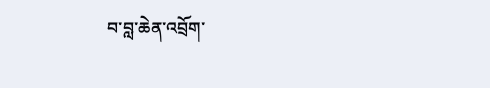བ་བླ་ཆེན་འབྲོག་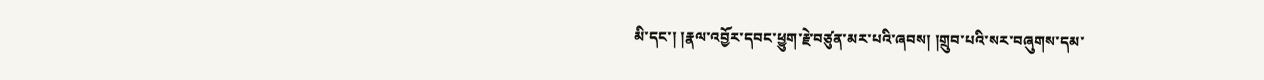མི་དང་། །རྣལ་འབྱོར་དབང་ཕྱུག་རྗེ་བཙུན་མར་པའི་ཞབས། །གྲུབ་པའི་སར་བཞུགས་དམ་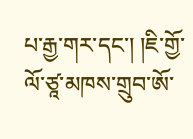པ་རྒྱ་གར་དང་། །ཇི་གྱོ་ལོ་ཙཱ་མཁས་གྲུབ་ཨོ་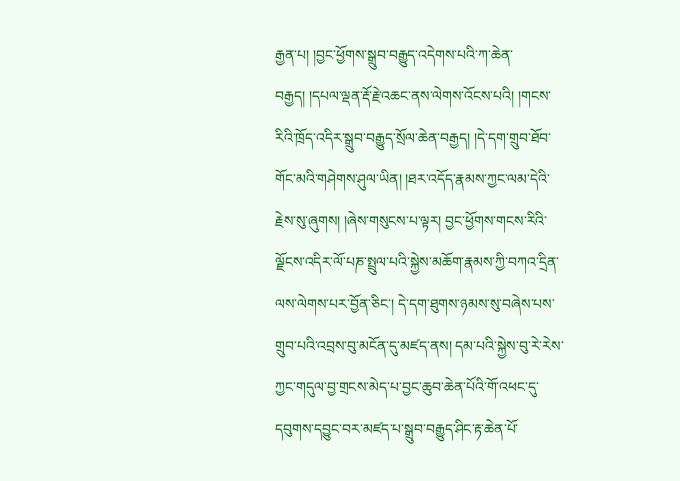རྒྱན་པ། །བྱང་ཕྱོགས་སྒྲུབ་བརྒྱུད་འདེགས་པའི་ཀ་ཆེན་བརྒྱད། །དཔལ་ལྡན་རྡོ་རྗེ་འཆང་ནས་ལེགས་འོངས་པའི། །གངས་རིའི་ཁྲོད་འདིར་སྒྲུབ་བརྒྱུད་སྲོལ་ཆེན་བརྒྱད། །དེ་དག་གྲུབ་ཐོབ་གོང་མའི་གཤེགས་ཤུལ་ཡིན། །ཐར་འདོད་རྣམས་ཀྱང་ལམ་དེའི་རྗེས་སུ་ཞུགས། །ཞེས་གསུངས་པ་ལྟར། བྱང་ཕྱོགས་གངས་རིའི་ལྗོངས་འདིར་ལོ་པཎ་སྤྲུལ་པའི་སྐྱེས་མཆོག་རྣམས་ཀྱི་བཀའ་དྲིན་ལས་ལེགས་པར་བྱོན་ཅིང་། དེ་དག་ཐུགས་ཉམས་སུ་བཞེས་པས་གྲུབ་པའི་འབྲས་བུ་མངོན་དུ་མཛད་ནས། དམ་པའི་སྐྱེས་བུ་རེ་རེས་ཀྱང་གདུལ་བྱ་གྲངས་མེད་པ་བྱང་ཆུབ་ཆེན་པོའི་གོ་འཕང་དུ་དབུགས་དབྱུང་བར་མཛད་པ་སྒྲུབ་བརྒྱུད་ཤིང་རྟ་ཆེན་པོ་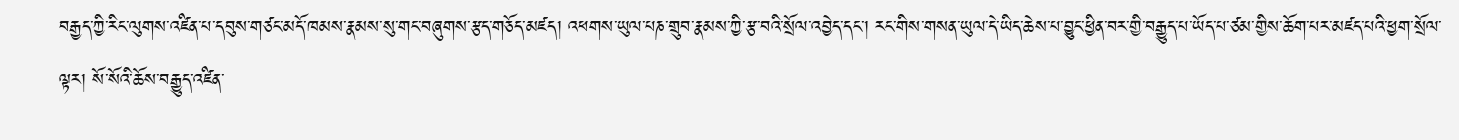བརྒྱད་ཀྱི་རིང་ལུགས་འཛིན་པ་དབུས་གཙང་མདོ་ཁམས་རྣམས་སུ་གང་བཞུགས་རྩད་གཅོད་མཛད། འཕགས་ཡུལ་པཎ་གྲུབ་རྣམས་ཀྱི་རྩ་བའི་སྲོལ་འབྱེད་དང་། རང་གིས་གསན་ཡུལ་དེ་ཡིད་ཆེས་པ་བྱུང་ཕྱིན་བར་གྱི་བརྒྱུད་པ་ཡོད་པ་ཙམ་གྱིས་ཆོག་པར་མཛད་པའི་ཕྱག་སྲོལ་ལྟར། སོ་སོའི་ཆོས་བརྒྱུད་འཛིན་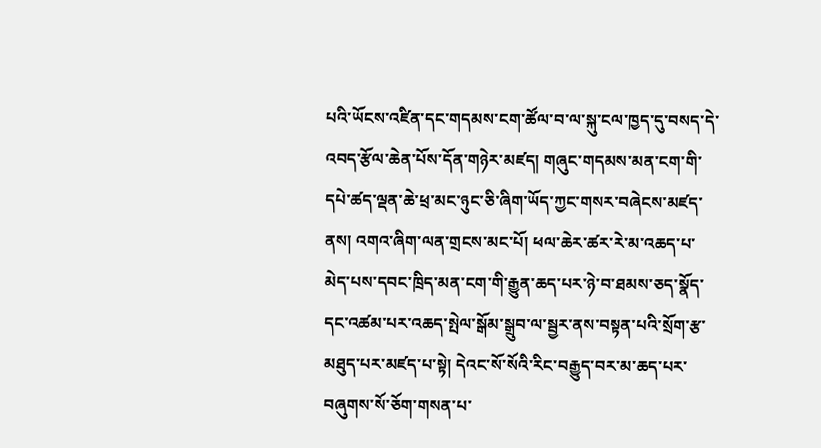པའི་ཡོངས་འཛིན་དང་གདམས་ངག་ཚོལ་བ་ལ་སྐུ་ངལ་ཁྱད་དུ་བསད་དེ་འབད་རྩོལ་ཆེན་པོས་དོན་གཉེར་མཛད། གཞུང་གདམས་མན་ངག་གི་དཔེ་ཚད་ལྡན་ཆེ་ཕྲ་མང་ཉུང་ཅི་ཞིག་ཡོད་ཀྱང་གསར་བཞེངས་མཛད་ནས། འགའ་ཞིག་ལན་གྲངས་མང་པོ། ཕལ་ཆེར་ཚར་རེ་མ་འཆད་པ་མེད་པས་དབང་ཁྲིད་མན་ངག་གི་རྒྱུན་ཆད་པར་ཉེ་བ་ཐམས་ཅད་སྣོད་དང་འཚམ་པར་འཆད་སྤེལ་སྒོམ་སྒྲུབ་ལ་སྦྱར་ནས་བསྟན་པའི་སྲོག་རྩ་མཐུད་པར་མཛད་པ་སྟེ། དེའང་སོ་སོའི་རིང་བརྒྱུད་བར་མ་ཆད་པར་བཞུགས་སོ་ཅོག་གསན་པ་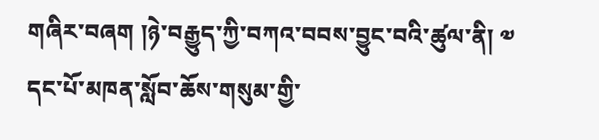གཞིར་བཞག །ཉེ་བརྒྱུད་ཀྱི་བཀའ་བབས་བྱུང་བའི་ཚུལ་ནི། ༧ དང་པོ་མཁན་སློབ་ཆོས་གསུམ་གྱི་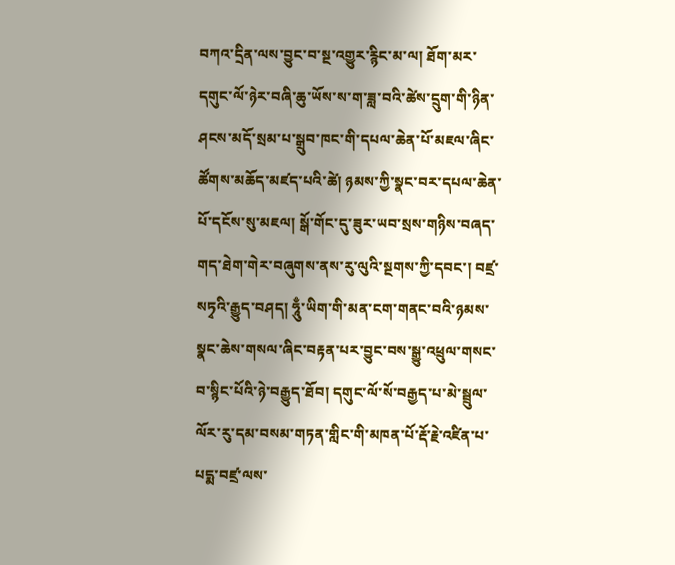བཀའ་དྲིན་ལས་བྱུང་བ་སྔ་འགྱུར་རྙིང་མ་ལ། ཐོག་མར་དགུང་ལོ་ཉེར་བཞི་ཆུ་ཡོས་ས་ག་ཟླ་བའི་ཚེས་དྲུག་གི་ཉིན་ཤངས་མདོ་སྲམ་པ་སྒྲུབ་ཁང་གི་དཔལ་ཆེན་པོ་མཇལ་ཞིང་ཚོགས་མཆོད་མཛད་པའི་ཚེ། ཉམས་ཀྱི་སྣང་བར་དཔལ་ཆེན་པོ་དངོས་སུ་མཇལ། སྒོ་གོང་དུ་ཟུར་ཡབ་སྲས་གཉིས་བཞད་གད་ཐེག་གེར་བཞུགས་ནས་རུ་ལུའི་སྔགས་ཀྱི་དབང་། བཛྲ་སཏྭའི་རྒྱུད་བཤད། ཧཱུྃ་ཡིག་གི་མན་ངག་གནང་བའི་ཉམས་སྣང་ཆེས་གསལ་ཞིང་བརྟན་པར་བྱུང་བས་སྒྱུ་འཕྲུལ་གསང་བ་སྙིང་པོའི་ཉེ་བརྒྱུད་ཐོབ། དགུང་ལོ་སོ་བརྒྱད་པ་མེ་སྦྲུལ་ལོར་རུ་དམ་བསམ་གཏན་གླིང་གི་མཁན་པོ་རྡོ་རྗེ་འཛིན་པ་པདྨ་བཛྲ་ལས་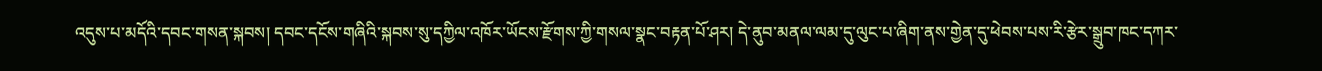འདུས་པ་མདོའི་དབང་གསན་སྐབས། དབང་དངོས་གཞིའི་སྐབས་སུ་དཀྱིལ་འཁོར་ཡོངས་རྫོགས་ཀྱི་གསལ་སྣང་བརྟན་པོ་ཤར། དེ་ནུབ་མནལ་ལམ་དུ་ལུང་པ་ཞིག་ནས་གྱེན་དུ་ཕེབས་པས་རི་རྩེར་སྒྲུབ་ཁང་དཀར་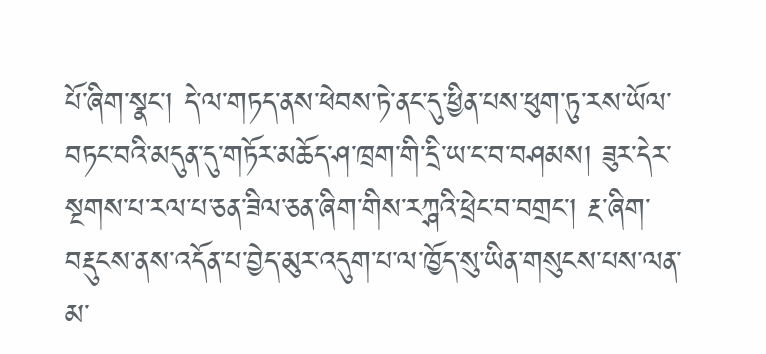པོ་ཞིག་སྣང་། དེ་ལ་གཏད་ནས་ཕེབས་ཏེ་ནང་དུ་ཕྱིན་པས་ཕུག་ཏུ་རས་ཡོལ་བཏང་བའི་མདུན་དུ་གཏོར་མཆོད་ཤ་ཁྲག་གི་དྲི་ཡ་ང་བ་བཤམས། ཟུར་དེར་སྔགས་པ་རལ་པ་ཅན་ཟིལ་ཅན་ཞིག་གིས་རཀྴའི་ཕྲེང་བ་བགྲང་། རྔ་ཞིག་བརྡུངས་ནས་འདོན་པ་བྱེད་མུར་འདུག་པ་ལ་ཁྱོད་སུ་ཡིན་གསུངས་པས་ལན་མ་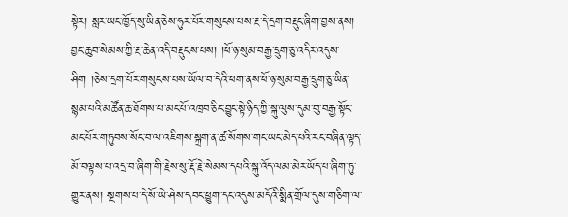སྟེར། སླར་ཡང་ཁྱོད་སུ་ཡིན་ཅེས་ཧུར་པོར་གསུངས་པས་རྔ་དེ་དྲག་བརྡུང་ཞིག་བྱས་ནས། བྱང་ཆུབ་སེམས་ཀྱི་རྔ་ཆེན་འདི་བརྡུངས་པས། །ཕོ་ཉ་སུམ་བརྒྱ་དྲུག་ཅུ་འདིར་འདུས་ཤིག །ཅེས་དྲག་པོར་གསུངས་པས་ཡོལ་བ་དེའི་ཕག་ནས་ཕོ་ཉ་སུམ་བརྒྱ་དྲུག་ཅུ་ཡིན་སྙམ་པའི་མཚོན་ཆ་ཐོགས་པ་མང་པོ་འཁྲབ་ཅིང་བྱུང་སྟེ་ཉིད་ཀྱི་སྐུ་ལུས་དུམ་བུ་བརྒྱ་སྟོང་མང་པོར་གཏུབས་སོང་བ་ལ་འཇིགས་སྐྲག་ན་ཚ་སོགས་གང་ཡང་མེད་པའི་རང་བཞིན་ལྟད་མོ་བལྟས་པ་འདྲ་བ་ཞིག་གི་རྗེས་སུ་རྡོ་རྗེ་སེམས་དཔའི་སྐུ་འོད་ལམ་མེར་ཡོད་པ་ཞིག་ཏུ་གྱུར་ནས། སྔགས་པ་དེ་སོ་ཡེ་ཤེས་དབང་ཕྱུག་དང་འདུས་མདོའི་སྨིན་གྲོལ་དུས་གཅིག་ལ་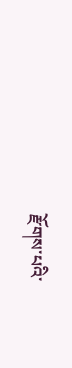རྫོགས་པའི་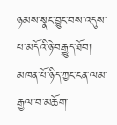ཉམས་སྣང་བྱུང་བས་འདུས་པ་མདོའི་ཉེ་བརྒྱུད་ཐོབ། མཁན་པོ་ཉིད་ཀྱང་ངན་ལམ་རྒྱལ་བ་མཆོག་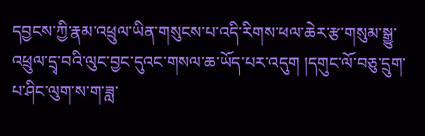དབྱངས་ཀྱི་རྣམ་འཕྲུལ་ཡིན་གསུངས་པ་འདི་རིགས་ཕལ་ཆེར་རྩ་གསུམ་སྒྱུ་འཕྲུལ་དྲྭ་བའི་ལུང་བྱང་དུའང་གསལ་ཆ་ཡོད་པར་འདུག །དགུང་ལོ་བཅུ་དྲུག་པ་ཤིང་ལུག་ས་ག་ཟླ་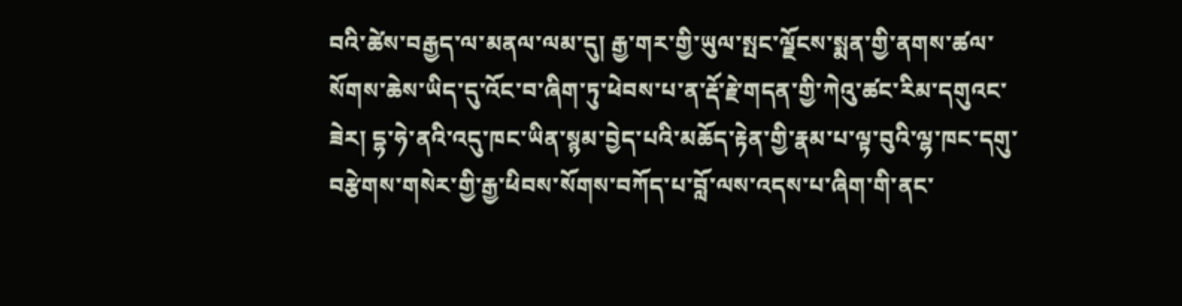བའི་ཚེས་བརྒྱད་ལ་མནལ་ལམ་དུ། རྒྱ་གར་གྱི་ཡུལ་སྤང་ལྗོངས་སྨན་གྱི་ནགས་ཚལ་སོགས་ཆེས་ཡིད་དུ་འོང་བ་ཞིག་ཏུ་ཕེབས་པ་ན་རྡོ་རྗེ་གདན་གྱི་ཀེའུ་ཚང་རིམ་དགུའང་ཟེར། དྷ་ཧེ་ནའི་འདུ་ཁང་ཡིན་སྙམ་བྱེད་པའི་མཆོད་རྟེན་གྱི་རྣམ་པ་ལྟ་བུའི་ལྷ་ཁང་དགུ་བརྩེགས་གསེར་གྱི་རྒྱ་ཕིབས་སོགས་བཀོད་པ་བློ་ལས་འདས་པ་ཞིག་གི་ནང་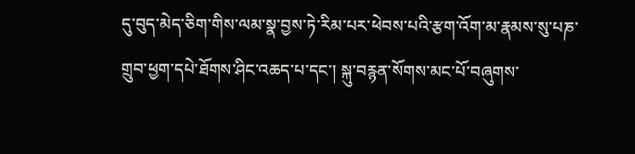དུ་བུད་མེད་ཅིག་གིས་ལམ་སྣ་བྱས་ཏེ་རིམ་པར་ཕེབས་པའི་རྩག་འོག་མ་རྣམས་སུ་པཎ་གྲུབ་ཕྱག་དཔེ་ཐོགས་ཤིང་འཆད་པ་དང་། སྐུ་བརྙན་སོགས་མང་པོ་བཞུགས་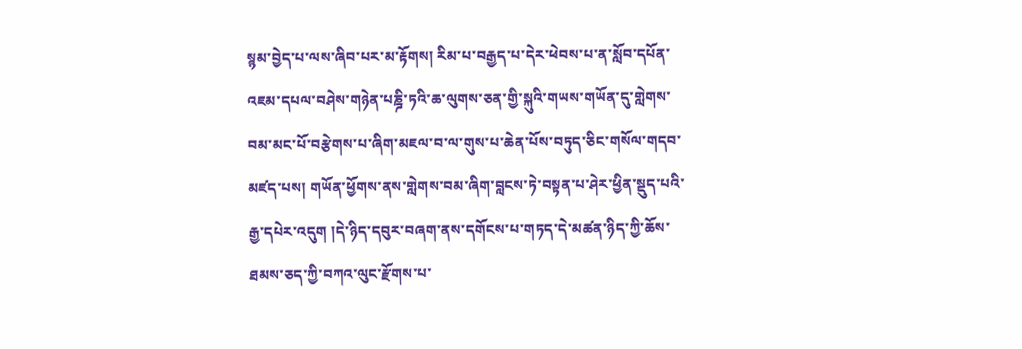སྙམ་བྱེད་པ་ལས་ཞིབ་པར་མ་རྟོགས། རིམ་པ་བརྒྱད་པ་དེར་ཕེབས་པ་ན་སློབ་དཔོན་འཇམ་དཔལ་བཤེས་གཉེན་པཎྜི་ཏའི་ཆ་ལུགས་ཅན་གྱི་སྐུའི་གཡས་གཡོན་དུ་གླེགས་བམ་མང་པོ་བརྩེགས་པ་ཞིག་མཇལ་བ་ལ་གུས་པ་ཆེན་པོས་བཏུད་ཅིང་གསོལ་གདབ་མཛད་པས། གཡོན་ཕྱོགས་ནས་གླེགས་བམ་ཞིག་བླངས་ཏེ་བསྟན་པ་ཤེར་ཕྱིན་སྡུད་པའི་རྒྱ་དཔེར་འདུག །དེ་ཉིད་དབུར་བཞག་ནས་དགོངས་པ་གཏད་དེ་མཚན་ཉིད་ཀྱི་ཆོས་ཐམས་ཅད་ཀྱི་བཀའ་ལུང་རྫོགས་པ་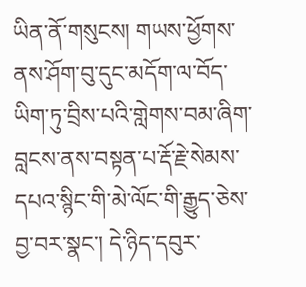ཡིན་ནོ་གསུངས། གཡས་ཕྱོགས་ནས་ཤོག་བུ་དུང་མདོག་ལ་བོད་ཡིག་ཏུ་བྲིས་པའི་གླེགས་བམ་ཞིག་བླངས་ནས་བསྟན་པ་རྡོ་རྗེ་སེམས་དཔའ་སྙིང་གི་མེ་ལོང་གི་རྒྱུད་ཅེས་བྱ་བར་སྣང་། དེ་ཉིད་དབུར་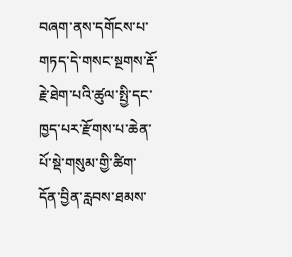བཞག་ནས་དགོངས་པ་གཏད་དེ་གསང་སྔགས་རྡོ་རྗེ་ཐེག་པའི་ཚུལ་སྤྱི་དང་ཁྱད་པར་རྫོགས་པ་ཆེན་པོ་སྡེ་གསུམ་གྱི་ཚིག་དོན་བྱིན་རླབས་ཐམས་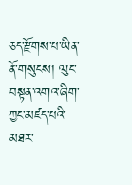ཅད་རྫོགས་པ་ཡིན་ནོ་གསུངས། ལུང་བསྟན་འགའ་ཞིག་ཀྱང་མཛད་པའི་མཐར་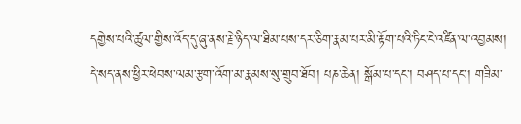དགྱེས་པའི་ཚུལ་གྱིས་འོད་དུ་ཞུ་ནས་རྗེ་ཉིད་ལ་ཐིམ་པས་དར་ཅིག་རྣམ་པར་མི་རྟོག་པའི་ཏིང་ངེ་འཛིན་ལ་འབྱམས། དེ་སད་ནས་ཕྱིར་ཕེབས་ལམ་རྩག་འོག་མ་རྣམས་སུ་གྲུབ་ཐོབ། པཎ་ཆེན། སྒོམ་པ་དང་། བཤད་པ་དང་། གཟིམ་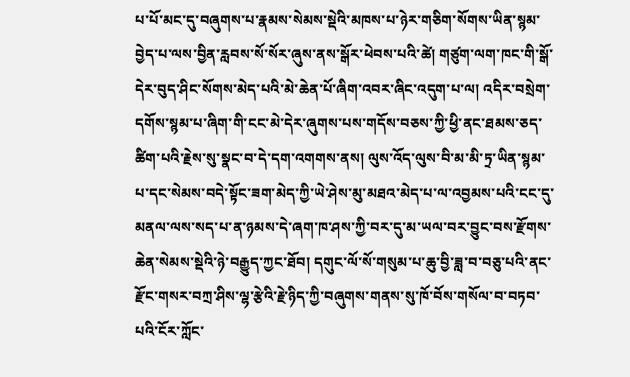པ་པོ་མང་དུ་བཞུགས་པ་རྣམས་སེམས་སྡེའི་མཁས་པ་ཉེར་གཅིག་སོགས་ཡིན་སྙམ་བྱེད་པ་ལས་བྱིན་རླབས་སོ་སོར་ཞུས་ནས་སྒོར་ཕེབས་པའི་ཚེ། གཙུག་ལག་ཁང་གི་སྒོ་དེར་བུད་ཤིང་སོགས་མེད་པའི་མེ་ཆེན་པོ་ཞིག་འབར་ཞིང་འདུག་པ་ལ། འདིར་བསྲེག་དགོས་སྙམ་པ་ཞིག་གི་ངང་མེ་དེར་ཞུགས་པས་གདོས་བཅས་ཀྱི་ཕྱི་ནང་ཐམས་ཅད་ཚིག་པའི་རྗེས་སུ་སྣང་བ་དེ་དག་འགགས་ནས། ལུས་འོད་ལུས་བི་མ་མི་ཏྲ་ཡིན་སྙམ་པ་དང་སེམས་བདེ་སྟོང་ཟག་མེད་ཀྱི་ཡེ་ཤེས་མུ་མཐའ་མེད་པ་ལ་འབྱམས་པའི་ངང་དུ་མནལ་ལས་སད་པ་ན་ཉམས་དེ་ཞག་ཁ་ཤས་ཀྱི་བར་དུ་མ་ཡལ་བར་བྱུང་བས་རྫོགས་ཆེན་སེམས་སྡེའི་ཉེ་བརྒྱུད་ཀྱང་ཐོབ། དགུང་ལོ་སོ་གསུམ་པ་ཆུ་བྱི་ཟླ་བ་བཅུ་པའི་ནང་རྫོང་གསར་བཀྲ་ཤིས་ལྷ་རྩེའི་རྗེ་ཉིད་ཀྱི་བཞུགས་གནས་སུ་ཁོ་བོས་གསོལ་བ་བཏབ་པའི་ངོར་ཀློང་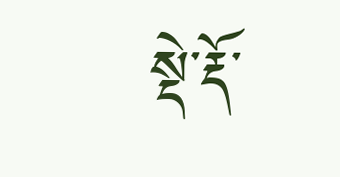སྡེ་རྡོ་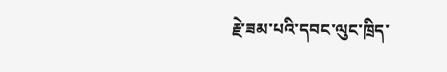རྗེ་ཟམ་པའི་དབང་ལུང་ཁྲིད་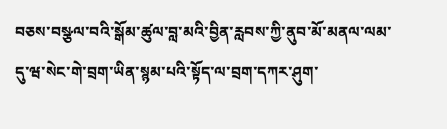བཅས་བསྩལ་བའི་སྒོམ་ཚུལ་བླ་མའི་བྱིན་རླབས་ཀྱི་ནུབ་མོ་མནལ་ལམ་དུ་ཝ་སེང་གེ་བྲག་ཡིན་སྙམ་པའི་སྟོད་ལ་བྲག་དཀར་ཤུག་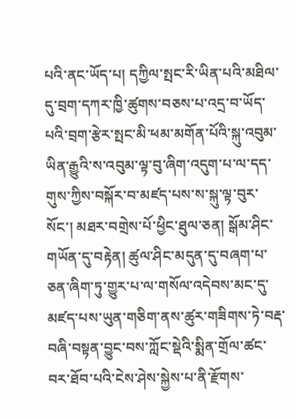པའི་ནང་ཡོད་པ། དཀྱིལ་སྤང་རི་ཡིན་པའི་མཐིལ་དུ་བྲག་དཀར་ཁྱི་ཚུགས་བཅས་པ་འདྲ་བ་ཡོད་པའི་བྲག་རྩེར་སྤང་མི་ཕམ་མགོན་པོའི་སྐུ་འབུམ་ཡིན་རྒྱུའི་ས་འབུམ་ལྟ་བུ་ཞིག་འདུག་པ་ལ་དད་གུས་ཀྱིས་བསྐོར་བ་མཛད་པས་ས་སྐུ་ལྟ་བུར་སོང་། མཐར་བགྲེས་པོ་ཕྱིང་ཐུལ་ཅན། སྒོམ་ཤིང་གཡོན་དུ་བརྟེན། ཚུལ་ཤིང་མདུན་དུ་བཞག་པ་ཅན་ཞིག་ཏུ་གྱུར་པ་ལ་གསོལ་འདེབས་མང་དུ་མཛད་པས་ཡུན་གཅིག་ནས་ཚུར་གཟིགས་ཏེ་བརྡ་བཞི་བསྟན་བྱུང་བས་ཀློང་སྡེའི་སྨིན་གྲོལ་ཚང་བར་ཐོབ་པའི་ངེས་ཤེས་སྐྱེས་པ་ནི་རྫོགས་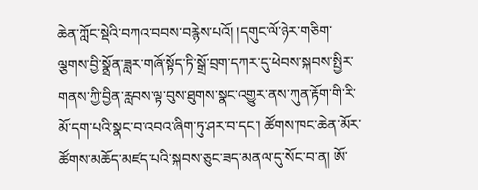ཆེན་ཀློང་སྡེའི་བཀའ་བབས་བརྙེས་པའོ། །དགུང་ལོ་ཉེར་གཅིག་ལྕགས་བྱི་སྣྲོན་ཟླར་གཞོ་སྟོད་ཏི་སྒྲོ་བྲག་དཀར་དུ་ཕེབས་སྐབས་སྤྱིར་གནས་ཀྱི་བྱིན་རླབས་ལྟ་བུས་ཐུགས་སྣང་འགྱུར་ནས་ཀུན་རྟོག་གི་རི་མོ་དག་པའི་སྣང་བ་འབའ་ཞིག་ཏུ་ཤར་བ་དང་། ཚོགས་ཁང་ཆེན་མོར་ཚོགས་མཆོད་མཛད་པའི་སྐབས་ཅུང་ཟད་མནལ་དུ་སོང་བ་ན། ཨོ་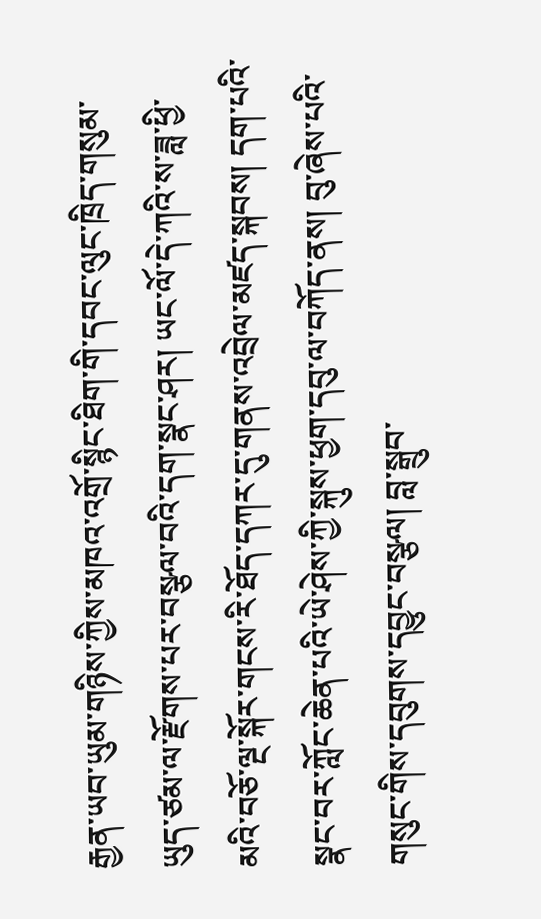རྒྱན་ཡབ་ཡུམ་གཉིས་ཀྱིས་མཁའ་འགྲོ་སྙིང་ཐིག་གི་དབང་ལུང་ཁྲིད་གསུམ་ཡུད་ཙམ་ལ་རྫོགས་པར་བསྩལ་བའི་དག་སྣང་ཤར། ཡང་ལོ་དེ་ཀའི་ས་ཟླ་ཕྱི་མའི་བཅོ་ལྔ་སྐོར་གངས་རི་ཐོད་དཀར་དུ་གནས་འབྲེལ་མཛད་སྐབས། དག་པའི་སྣང་བར་ཀློང་ཆེན་པའི་ཡེ་ཤེས་ཀྱི་སྐུས་ཕྱག་དབུ་ལ་བཀོད་ནས། བུ་ཞེས་པའི་གསུང་གིས་དབུགས་དབྱུང་བསྩལ། བླ་སྒྲུབ་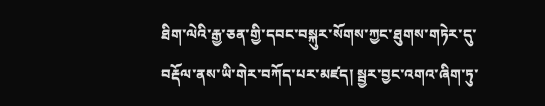ཐིག་ལེའི་རྒྱ་ཅན་གྱི་དབང་བསྐུར་སོགས་ཀྱང་ཐུགས་གཏེར་དུ་བརྡོལ་ནས་ཡི་གེར་བཀོད་པར་མཛད། སྦྱར་བྱང་འགའ་ཞིག་ཏུ་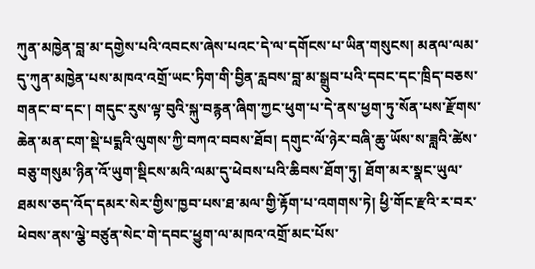ཀུན་མཁྱེན་བླ་མ་དགྱེས་པའི་འབངས་ཞེས་པའང་དེ་ལ་དགོངས་པ་ཡིན་གསུངས། མནལ་ལམ་དུ་ཀུན་མཁྱེན་པས་མཁའ་འགྲོ་ཡང་ཏིག་གི་བྱིན་རླབས་བླ་མ་སྒྲུབ་པའི་དབང་དང་ཁྲིད་བཅས་གནང་བ་དང་། གདུང་རུས་ལྟ་བུའི་སྐུ་བརྙན་ཞིག་ཀྱང་ཕུག་པ་དེ་ནས་ཕྱག་ཏུ་སོན་པས་རྫོགས་ཆེན་མན་ངག་སྡེ་པདྨའི་ལུགས་ཀྱི་བཀའ་བབས་ཐོབ། དགུང་ལོ་ཉེར་བཞི་ཆུ་ཡོས་ས་ཟླའི་ཚེས་བཅུ་གསུམ་ཉིན་འོ་ཡུག་སྡིངས་མའི་ལམ་དུ་ཕེབས་པའི་ཆིབས་ཐོག་ཏུ། ཐོག་མར་སྣང་ཡུལ་ཐམས་ཅད་འོད་དམར་སེར་གྱིས་ཁྱབ་པས་ཐ་མལ་གྱི་རྟོག་པ་འགགས་ཏེ། ཕྱི་གོང་རྫའི་ར་བར་ཕེབས་ནས་ལྕེ་བཙུན་སེང་གེ་དབང་ཕྱུག་ལ་མཁའ་འགྲོ་མང་པོས་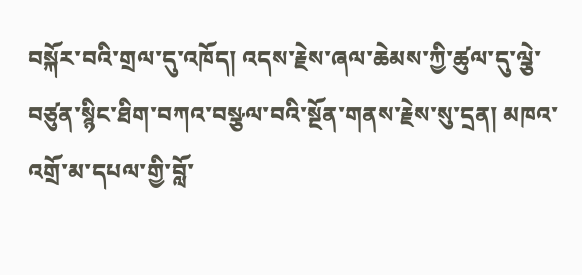བསྐོར་བའི་གྲལ་དུ་འཁོད། འདས་རྗེས་ཞལ་ཆེམས་ཀྱི་ཚུལ་དུ་ལྕེ་བཙུན་སྙིང་ཐིག་བཀའ་བསྩལ་བའི་སྔོན་གནས་རྗེས་སུ་དྲན། མཁའ་འགྲོ་མ་དཔལ་གྱི་བློ་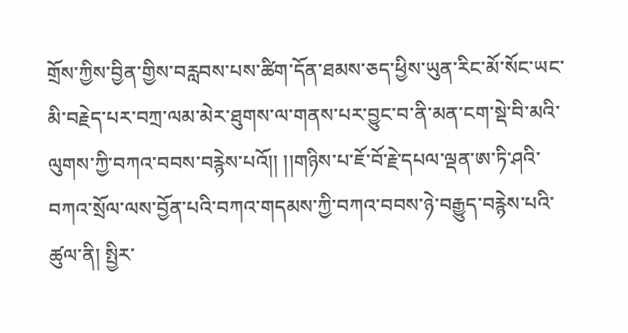གྲོས་ཀྱིས་བྱིན་གྱིས་བརླབས་པས་ཚིག་དོན་ཐམས་ཅད་ཕྱིས་ཡུན་རིང་མོ་སོང་ཡང་མི་བརྗེད་པར་བཀྲ་ལམ་མེར་ཐུགས་ལ་གནས་པར་བྱུང་བ་ནི་མན་ངག་སྡེ་བི་མའི་ལུགས་ཀྱི་བཀའ་བབས་བརྙེས་པའོ།། །།གཉིས་པ་ཇོ་བོ་རྗེ་དཔལ་ལྡན་ཨ་ཏི་ཤའི་བཀའ་སྲོལ་ལས་བྱོན་པའི་བཀའ་གདམས་ཀྱི་བཀའ་བབས་ཉེ་བརྒྱུད་བརྙེས་པའི་ཚུལ་ནི། སྤྱིར་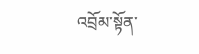འབྲོམ་སྟོན་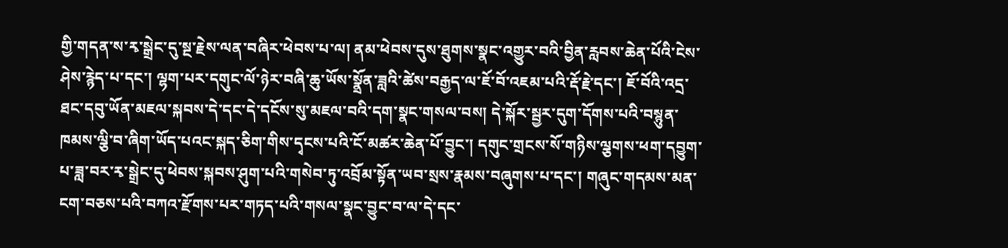གྱི་གདན་ས་རྭ་སྒྲེང་དུ་སྔ་རྗེས་ལན་བཞིར་ཕེབས་པ་ལ། ནམ་ཕེབས་དུས་ཐུགས་སྣང་འགྱུར་བའི་བྱིན་རླབས་ཆེན་པོའི་ངེས་ཤེས་རྙེད་པ་དང་། ལྷག་པར་དགུང་ལོ་ཉེར་བཞི་ཆུ་ཡོས་སྣྲོན་ཟླའི་ཚེས་བརྒྱད་ལ་ཇོ་བོ་འཇམ་པའི་རྡོ་རྗེ་དང་། ཇོ་བོའི་འདྲ་ཐང་དབུ་ཡོན་མཇལ་སྐབས་དེ་དང་དེ་དངོས་སུ་མཇལ་བའི་དག་སྣང་གསལ་བས། དེ་སྐོར་སྦྱར་དུག་དོགས་པའི་བསྙུན་ཁམས་ལྕི་བ་ཞིག་ཡོད་པའང་སྐད་ཅིག་གིས་དྭངས་པའི་ངོ་མཚར་ཆེན་པོ་བྱུང་། དགུང་གྲངས་སོ་གཉིས་ལྕགས་ཕག་དབྱུག་པ་ཟླ་བར་རྭ་སྒྲེང་དུ་ཕེབས་སྐབས་ཤུག་པའི་གསེབ་ཏུ་འབྲོམ་སྟོན་ཡབ་སྲས་རྣམས་བཞུགས་པ་དང་། གཞུང་གདམས་མན་ངག་བཅས་པའི་བཀའ་རྫོགས་པར་གཏད་པའི་གསལ་སྣང་བྱུང་བ་ལ་དེ་དང་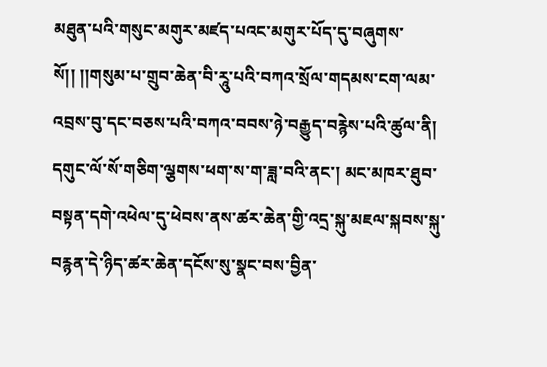མཐུན་པའི་གསུང་མགུར་མཛད་པའང་མགུར་པོད་དུ་བཞུགས་སོ།། །།གསུམ་པ་གྲུབ་ཆེན་བི་རཱུ་པའི་བཀའ་སྲོལ་གདམས་ངག་ལམ་འབྲས་བུ་དང་བཅས་པའི་བཀའ་བབས་ཉེ་བརྒྱུད་བརྙེས་པའི་ཚུལ་ནི། དགུང་ལོ་སོ་གཅིག་ལྕགས་ཕག་ས་ག་ཟླ་བའི་ནང་། མང་མཁར་ཐུབ་བསྟན་དགེ་འཕེལ་དུ་ཕེབས་ནས་ཚར་ཆེན་གྱི་འདྲ་སྐུ་མཇལ་སྐབས་སྐུ་བརྙན་དེ་ཉིད་ཚར་ཆེན་དངོས་སུ་སྣང་བས་བྱིན་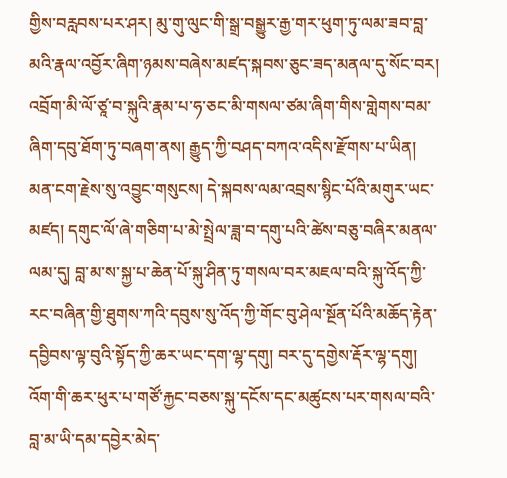གྱིས་བརླབས་པར་ཤར། མུ་གུ་ལུང་གི་སྒྲ་བསྒྱུར་རྒྱ་གར་ཕུག་ཏུ་ལམ་ཟབ་བླ་མའི་རྣལ་འབྱོར་ཞིག་ཉམས་བཞེས་མཛད་སྐབས་ཅུང་ཟད་མནལ་དུ་སོང་བར། འབྲོག་མི་ལོ་ཙཱ་བ་སྐུའི་རྣམ་པ་ཧ་ཅང་མི་གསལ་ཙམ་ཞིག་གིས་གླེགས་བམ་ཞིག་དབུ་ཐོག་ཏུ་བཞག་ནས། རྒྱུད་ཀྱི་བཤད་བཀའ་འདིས་རྫོགས་པ་ཡིན། མན་ངག་རྗེས་སུ་འབྱུང་གསུངས། དེ་སྐབས་ལམ་འབྲས་སྙིང་པོའི་མགུར་ཡང་མཛད། དགུང་ལོ་ཞེ་གཅིག་པ་མེ་སྤྲེལ་ཟླ་བ་དགུ་པའི་ཚེས་བཅུ་བཞིར་མནལ་ལམ་དུ། བླ་མ་ས་སྐྱ་པ་ཆེན་པོ་སྐུ་ཤིན་ཏུ་གསལ་བར་མཇལ་བའི་སྐུ་འོད་ཀྱི་རང་བཞིན་གྱི་ཐུགས་ཀའི་དབུས་སུ་འོད་ཀྱི་གོང་བུ་ཤེལ་སྔོན་པོའི་མཆོད་རྟེན་དབྱིབས་ལྟ་བུའི་སྟོད་ཀྱི་ཆར་ཡང་དག་ལྷ་དགུ། བར་དུ་དགྱེས་རྡོར་ལྷ་དགུ། འོག་གི་ཆར་ཕུར་པ་གཙོ་རྐྱང་བཅས་སྐུ་དངོས་དང་མཚུངས་པར་གསལ་བའི་བླ་མ་ཡི་དམ་དབྱེར་མེད་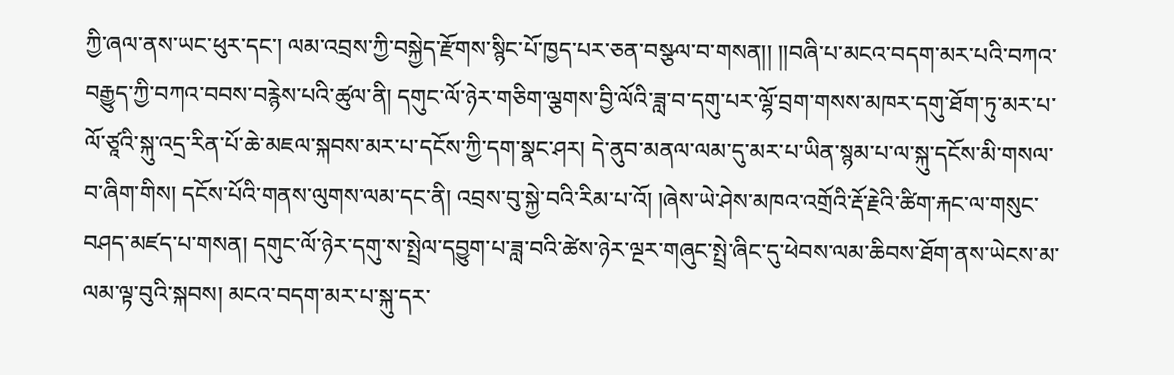ཀྱི་ཞལ་ནས་ཡང་ཕུར་དང་། ལམ་འབྲས་ཀྱི་བསྐྱེད་རྫོགས་སྙིང་པོ་ཁྱད་པར་ཅན་བསྩལ་བ་གསན།། །།བཞི་པ་མངའ་བདག་མར་པའི་བཀའ་བརྒྱུད་ཀྱི་བཀའ་བབས་བརྙེས་པའི་ཚུལ་ནི། དགུང་ལོ་ཉེར་གཅིག་ལྕགས་བྱི་ལོའི་ཟླ་བ་དགུ་པར་ལྷོ་བྲག་གསས་མཁར་དགུ་ཐོག་ཏུ་མར་པ་ལོ་ཙཱའི་སྐུ་འདྲ་རིན་པོ་ཆེ་མཇལ་སྐབས་མར་པ་དངོས་ཀྱི་དག་སྣང་ཤར། དེ་ནུབ་མནལ་ལམ་དུ་མར་པ་ཡིན་སྙམ་པ་ལ་སྐུ་དངོས་མི་གསལ་བ་ཞིག་གིས། དངོས་པོའི་གནས་ལུགས་ལམ་དང་ནི། འབྲས་བུ་སྐྱེ་བའི་རིམ་པ་འོ། །ཞེས་ཡེ་ཤེས་མཁའ་འགྲོའི་རྡོ་རྗེའི་ཚིག་རྐང་ལ་གསུང་བཤད་མཛད་པ་གསན། དགུང་ལོ་ཉེར་དགུ་ས་སྤྲེལ་དབྱུག་པ་ཟླ་བའི་ཚེས་ཉེར་ལྔར་གཞུང་སྤྲེ་ཞིང་དུ་ཕེབས་ལམ་ཆིབས་ཐོག་ནས་ཡེངས་མ་ལམ་ལྟ་བུའི་སྐབས། མངའ་བདག་མར་པ་སྐུ་དར་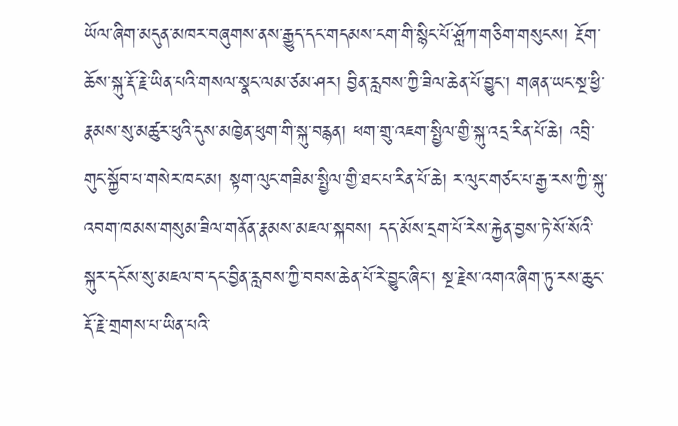ཡོལ་ཞིག་མདུན་མཁར་བཞུགས་ནས་རྒྱུད་དང་གདམས་ངག་གི་སྙིང་པོ་ཤློཀ་གཅིག་གསུངས། རྔོག་ཆོས་སྐུ་རྡོ་རྗེ་ཡིན་པའི་གསལ་སྣང་ལམ་ཙམ་ཤར། བྱིན་རླབས་ཀྱི་ཟིལ་ཆེན་པོ་བྱུང་། གཞན་ཡང་སྔ་ཕྱི་རྣམས་སུ་མཚུར་ཕུའི་དུས་མཁྱེན་ཕུག་གི་སྐུ་བརྙན། ཕག་གྲུ་འཇག་སྤྱིལ་གྱི་སྐུ་འདྲ་རིན་པོ་ཆེ། འབྲི་གུང་སྐྱོབ་པ་གསེར་ཁང་མ། སྟག་ལུང་གཟིམ་སྤྱིལ་གྱི་ཐང་པ་རིན་པོ་ཆེ། ར་ལུང་གཙང་པ་རྒྱ་རས་ཀྱི་སྐུ་འབག་ཁམས་གསུམ་ཟིལ་གནོན་རྣམས་མཇལ་སྐབས། དད་མོས་དྲག་པོ་རེས་རྐྱེན་བྱས་ཏེ་སོ་སོའི་སྐུར་དངོས་སུ་མཇལ་བ་དང་བྱིན་རླབས་ཀྱི་བབས་ཆེན་པོ་རེ་བྱུང་ཞིང་། སྔ་རྗེས་འགའ་ཞིག་ཏུ་རས་ཆུང་རྡོ་རྗེ་གྲགས་པ་ཡིན་པའི་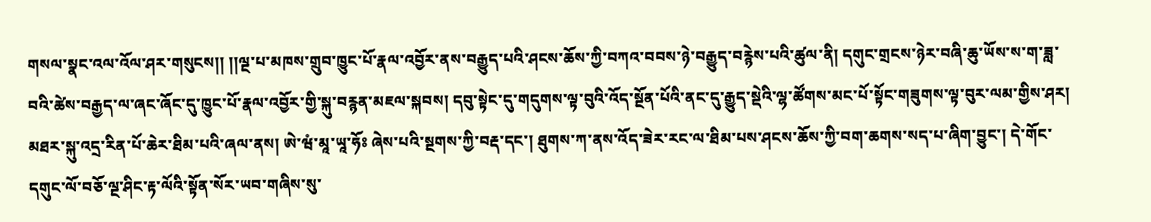གསལ་སྣང་འལ་འོལ་ཤར་གསུངས།། །།ལྔ་པ་མཁས་གྲུབ་ཁྱུང་པོ་རྣལ་འབྱོར་ནས་བརྒྱུད་པའི་ཤངས་ཆོས་ཀྱི་བཀའ་བབས་ཉེ་བརྒྱུད་བརྙེས་པའི་ཚུལ་ནི། དགུང་གྲངས་ཉེར་བཞི་ཆུ་ཡོས་ས་ག་ཟླ་བའི་ཚེས་བརྒྱད་ལ་ཞང་ཞོང་དུ་ཁྱུང་པོ་རྣལ་འབྱོར་གྱི་སྐུ་བརྙན་མཇལ་སྐབས། དབུ་སྟེང་དུ་གདུགས་ལྟ་བུའི་འོད་སྔོན་པོའི་ནང་དུ་རྒྱུད་སྡེའི་ལྷ་ཚོགས་མང་པོ་སྟོང་གཟུགས་ལྟ་བུར་ལམ་གྱིས་ཤར། མཐར་སྐུ་འདྲ་རིན་པོ་ཆེར་ཐིམ་པའི་ཞལ་ནས། ཨེ་ཝཾ་མཱ་ཡཱ་ཧོཿ ཞེས་པའི་སྔགས་ཀྱི་བརྡ་དང་། ཐུགས་ཀ་ནས་འོད་ཟེར་རང་ལ་ཐིམ་པས་ཤངས་ཆོས་ཀྱི་བག་ཆགས་སད་པ་ཞིག་བྱུང་། དེ་གོང་དགུང་ལོ་བཅོ་ལྔ་ཤིང་རྟ་ལོའི་སྟོན་སོར་ཡབ་གཞིས་སུ་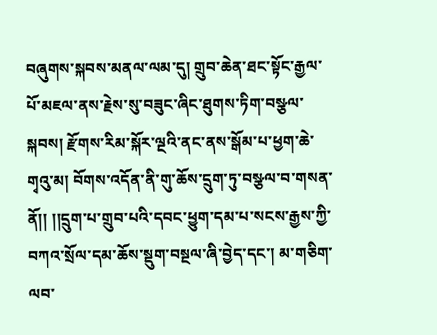བཞུགས་སྐབས་མནལ་ལམ་དུ། གྲུབ་ཆེན་ཐང་སྟོང་རྒྱལ་པོ་མཇལ་ནས་རྗེས་སུ་བཟུང་ཞིང་ཐུགས་ཏིག་བསྩལ་སྐབས། རྫོགས་རིམ་སྐོར་ལྔའི་ནང་ནས་སྒོམ་པ་ཕྱག་ཆེ་གྭའུ་མ། བོགས་འདོན་ནི་གུ་ཆོས་དྲུག་ཏུ་བསྩལ་བ་གསན་ནོ།། །།དྲུག་པ་གྲུབ་པའི་དབང་ཕྱུག་དམ་པ་སངས་རྒྱས་ཀྱི་བཀའ་སྲོལ་དམ་ཆོས་སྡུག་བསྔལ་ཞི་བྱེད་དང་། མ་གཅིག་ལབ་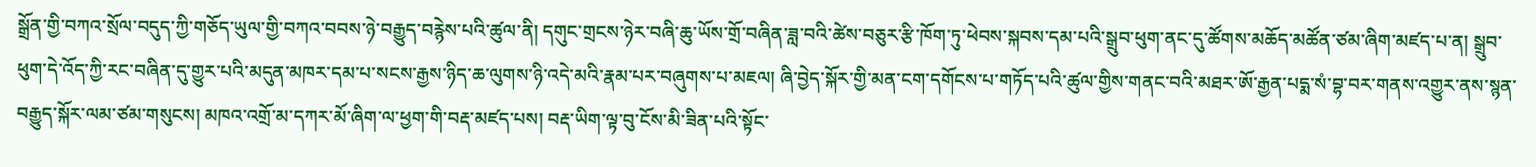སྒྲོན་གྱི་བཀའ་སྲོལ་བདུད་ཀྱི་གཅོད་ཡུལ་གྱི་བཀའ་བབས་ཉེ་བརྒྱུད་བརྙེས་པའི་ཚུལ་ནི། དགུང་གྲངས་ཉེར་བཞི་ཆུ་ཡོས་གྲོ་བཞིན་ཟླ་བའི་ཚེས་བཅུར་རྩི་ཁོག་ཏུ་ཕེབས་སྐབས་དམ་པའི་སྒྲུབ་ཕུག་ནང་དུ་ཚོགས་མཆོད་མཚོན་ཙམ་ཞིག་མཛད་པ་ན། སྒྲུབ་ཕུག་དེ་འོད་ཀྱི་རང་བཞིན་དུ་གྱུར་པའི་མདུན་མཁར་དམ་པ་སངས་རྒྱས་ཉིད་ཆ་ལུགས་ཉི་འདེ་མའི་རྣམ་པར་བཞུགས་པ་མཇལ། ཞི་བྱེད་སྐོར་གྱི་མན་ངག་དགོངས་པ་གཏོད་པའི་ཚུལ་གྱིས་གནང་བའི་མཐར་ཨོ་རྒྱན་པདྨ་སཾ་བྷ་བར་གནས་འགྱུར་ནས་སྙན་བརྒྱུད་སྐོར་ལམ་ཙམ་གསུངས། མཁའ་འགྲོ་མ་དཀར་མོ་ཞིག་ལ་ཕྱག་གི་བརྡ་མཛད་པས། བརྡ་ཡིག་ལྟ་བུ་ངོས་མི་ཟིན་པའི་སྟོང་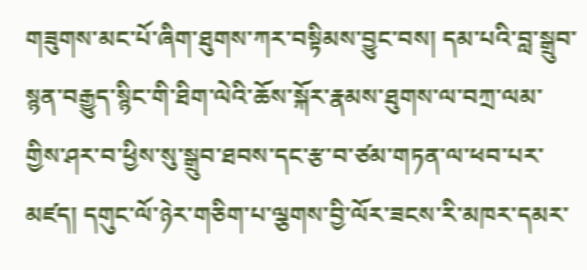གཟུགས་མང་པོ་ཞིག་ཐུགས་ཀར་བསྟིམས་བྱུང་བས། དམ་པའི་བླ་སྒྲུབ་སྙན་བརྒྱུད་སྙིང་གི་ཐིག་ལེའི་ཆོས་སྐོར་རྣམས་ཐུགས་ལ་བཀྲ་ལམ་གྱིས་ཤར་བ་ཕྱིས་སུ་སྒྲུབ་ཐབས་དང་རྩ་བ་ཙམ་གཏན་ལ་ཕབ་པར་མཛད། དགུང་ལོ་ཉེར་གཅིག་པ་ལྕགས་བྱི་ལོར་ཟངས་རི་མཁར་དམར་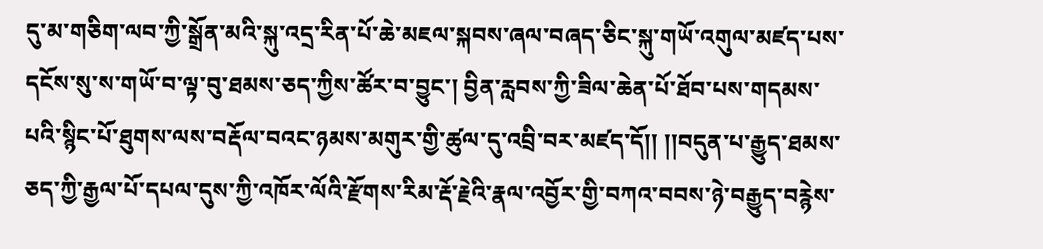དུ་མ་གཅིག་ལབ་ཀྱི་སྒྲོན་མའི་སྐུ་འདྲ་རིན་པོ་ཆེ་མཇལ་སྐབས་ཞལ་བཞད་ཅིང་སྐུ་གཡོ་འགུལ་མཛད་པས་དངོས་སུ་ས་གཡོ་བ་ལྟ་བུ་ཐམས་ཅད་ཀྱིས་ཚོར་བ་བྱུང་། བྱིན་རླབས་ཀྱི་ཟིལ་ཆེན་པོ་ཐོབ་པས་གདམས་པའི་སྙིང་པོ་ཐུགས་ལས་བརྡོལ་བའང་ཉམས་མགུར་གྱི་ཚུལ་དུ་འབྲི་བར་མཛད་དོ།། །།བདུན་པ་རྒྱུད་ཐམས་ཅད་ཀྱི་རྒྱལ་པོ་དཔལ་དུས་ཀྱི་འཁོར་ལོའི་རྫོགས་རིམ་རྡོ་རྗེའི་རྣལ་འབྱོར་གྱི་བཀའ་བབས་ཉེ་བརྒྱུད་བརྙེས་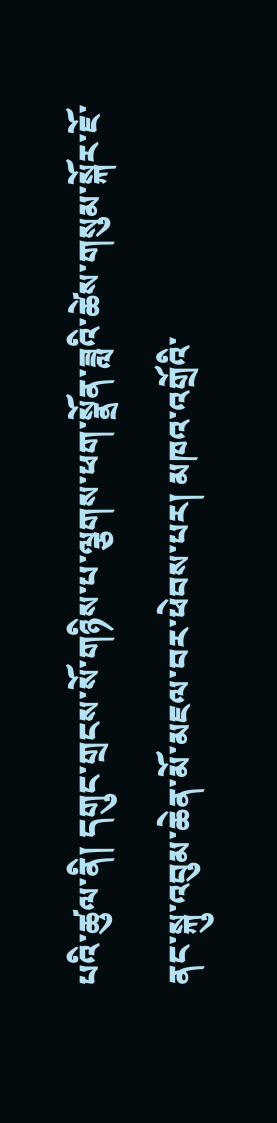པའི་ཚུལ་ནི། དགུང་གྲངས་སོ་གཉིས་པ་ལྕགས་ཕག་སྣྲོན་ཟླའི་ཚེས་གསུམ་སྐོར་ཇོ་ནང་སྐུ་འབུམ་ཆེན་མོ་མཇལ་བར་ཕེབས་པར། མཁའ་འགྲོའི་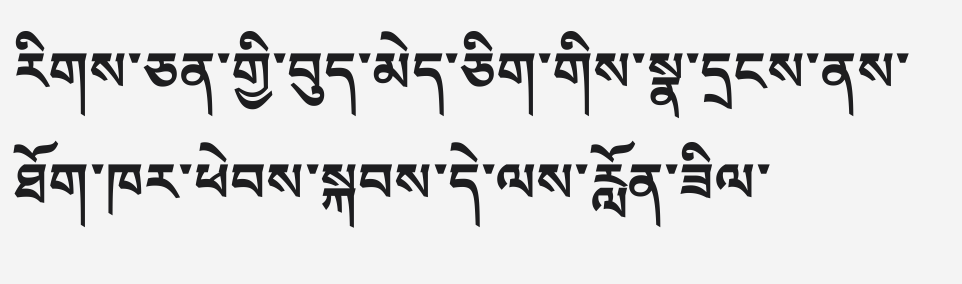རིགས་ཅན་གྱི་བུད་མེད་ཅིག་གིས་སྣ་དྲངས་ནས་ཐོག་ཁར་ཕེབས་སྐབས་དེ་ལས་རློན་ཟིལ་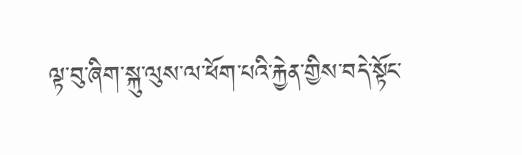ལྟ་བུ་ཞིག་སྐུ་ལུས་ལ་ཕོག་པའི་རྐྱེན་གྱིས་བདེ་སྟོང་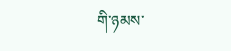གི་ཉམས་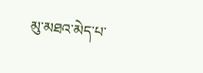མུ་མཐའ་མེད་པ་